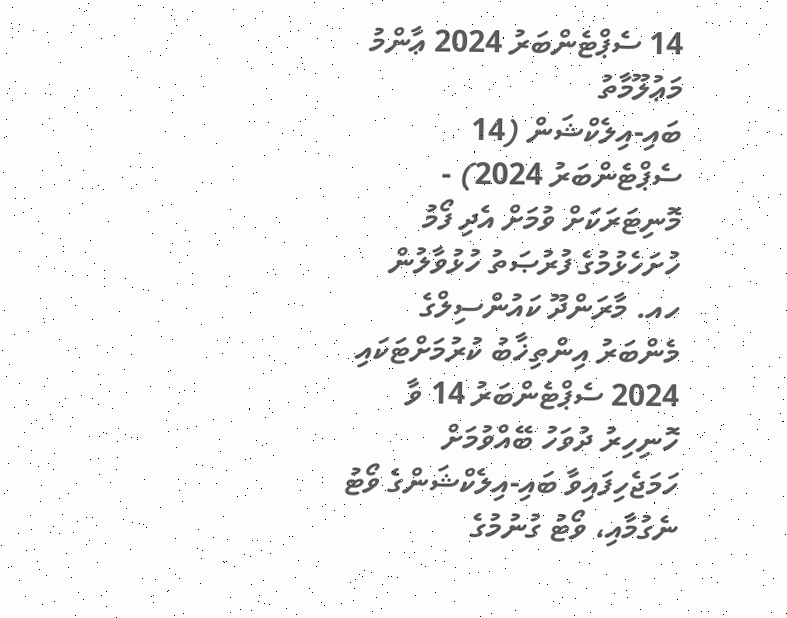14 ސެޕްޓެންބަރު 2024 ޢާންމު މަޢުލޫމާތު
ބައި-އިލެކްޝަން (14 ސެޕްޓެންބަރު 2024) - މޮނިޓަރަކަށް ވުމަށް އެދި ފޯމު ހުށަހެޅުމުގެ ފުރުޞަތު ހުޅުވާލުން
ހއ. މާރަންދޫ ކައުންސިލްގެ މެންބަރު އިންތިޚާބު ކުރުމަށްޓަކައި 2024 ސެޕްޓެންބަރު 14 ވާ ހޮނިހިރު ދުވަހު ބޭއްވުމަށް ހަމަޖެހިފައިވާ ބައި-އިލެކްޝަންގެ ވޯޓު ނެގުމާއި، ވޯޓު ގުނުމުގެ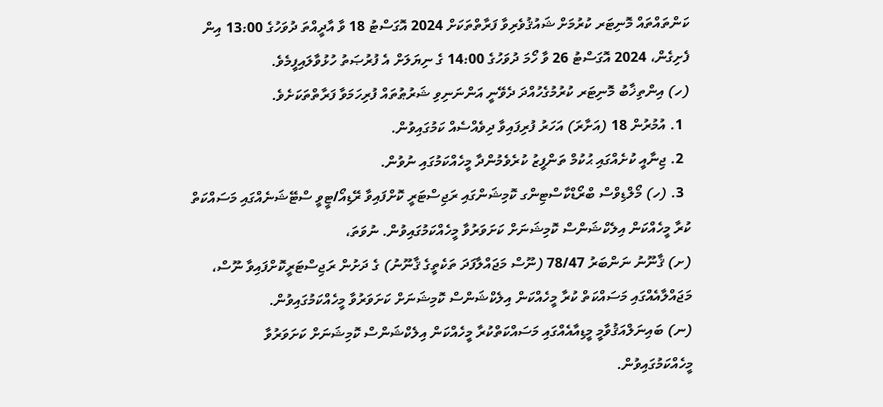ކަންތައްތައް މޮނިޓަރ ކުރުމަށް ޝައުޤުވެރިވާ ފަރާތްތަކަށް 2024 އޮގަސްޓު 18 ވާ އާދީއްތަ ދުވަހުގެ 13:00 އިން ފެށިގެން، 2024 އޮގަސްޓު 26 ވާ ހޯމަ ދުވަހުގެ 14:00 ގެ ނިޔަލަށް އެ ފުރުޞަތު ހުޅުވާލައިފީމެވެ.
(ހ) އިންތިޚާބު މޮނިޓަރ ކުރުމުގެހުއްދަ ދެވޭނީ އަންނަނިވި ޝަރުޠުތައް ފުރިހަމަވާ ފަރާތްތަކަށެވެ.
  1. އުމުރުން 18 (އަށާރަ) އަހަރު ފުރިފައިވާ ދިވެއްސެއް ކަމުގައިވުން.
  2. ޖިނާއީ ކުށެއްގައި ޙުކުމް ތަންފީޒު ކުރެވެމުންދާ މީހެއްކަމުގައި ނުވުން.
  3. (ހ) މޯލްޑިވްސް ބްރޯޑްކާސްޓިންގ ކޮމިޝަންގައި ރަޖިސްޓަރީ ކޮށްފައިވާ ރޭޑިއޯ/ޓީވީ ސްޓޭޝަނެއްގައި މަސައްކަތް ކުރާ މީހެއްކަން އިލެކްޝަންސް ކޮމިޝަނަށް ކަށަވަރުވާ މީހެއްކަމުގައިވުން. ނުވަތަ،
(ށ) ޤާނޫނު ނަންބަރު 78/47 (ނޫސް މަޖައްލާފަދަ ތަކެތީގެ ޤާނޫނު) ގެ ދަށުން ރަޖިސްޓަރީކޮށްފައިވާ ނޫސް، މަޖައްލާއެއްގައި މަސައްކަތް ކުރާ މީހެއްކަން އިލެކްޝަންސް ކޮމިޝަނަށް ކަށަވަރުވާ މީހެއްކަމުގައިވުން.
(ނ) ބައިނަލްއަޤުވާމީ މީޑިއާއެއްގައި މަސައްކަތްކުރާ މީހެއްކަން އިލެކްޝަންސް ކޮމިޝަނަށް ކަށަވަރުވާ މީހެއްކަމުގައިވުން.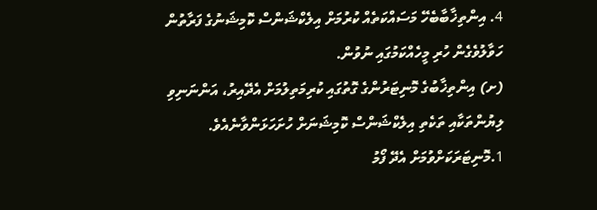4. އިންތިޚާބާބެހޭ މަސައްކަތެއް ކުރުމަށް އިލެކްޝަންސް ކޮމިޝަނުގެ ފަރާތުން ހަވާލުވެގެން ހުރި މީހެއްކަމުގައި ނުވުން.
(ށ) އިންތިޚާބުގެ މޮނިޓަރުންގެ ގޮތުގައި ކުރިމަތިލުމަށް އެދޭއިރު، އަންނަނިވި ލިޔުންތަކާއި ތަކެތި އިލެކްޝަންސް ކޮމިޝަނަށް ހުށަހަޅަންވާނެއެވެ.
1.މޮނިޓަރަކަށްވުމަށް އެދޭ ފޯމު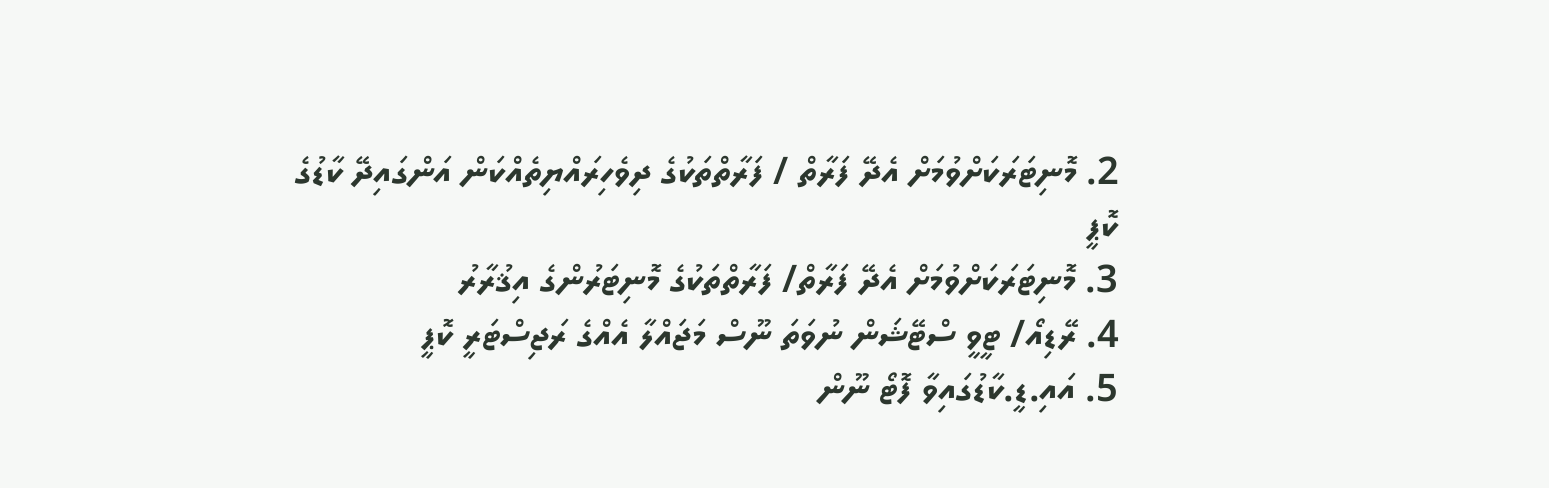2. މޮނިޓަރަކަށްވުމަށް އެދޭ ފަރާތް / ފަރާތްތަކުގެ ދިވެހިރައްޔިތެއްކަން އަންގައިދޭ ކާޑުގެ ކޮޕީ
3. މޮނިޓަރަކަށްވުމަށް އެދޭ ފަރާތް/ ފަރާތްތަކުގެ މޮނިޓަރުންގެ އިޤުރާރު
4. ރޭޑިއޯ/ ޓީވީ ސްޓޭޝަން ނުވަތަ ނޫސް މަޖައްލާ އެއްގެ ރަޖިސްޓަރީ ކޮޕީ
5. އައި.ޑީ.ކާޑުގައިވާ ފޮޓޯ ނޫން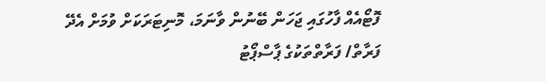ފޮޓޯއެއް ފާހުގައި ޖަހަން ބޭނުން ވާނަމަ، މޮނިޓަރަކަށް ވުމަށް އެދޭ ފަރާތް/ ފަރާތްތަކުގެ ޕާސްޕޯޓު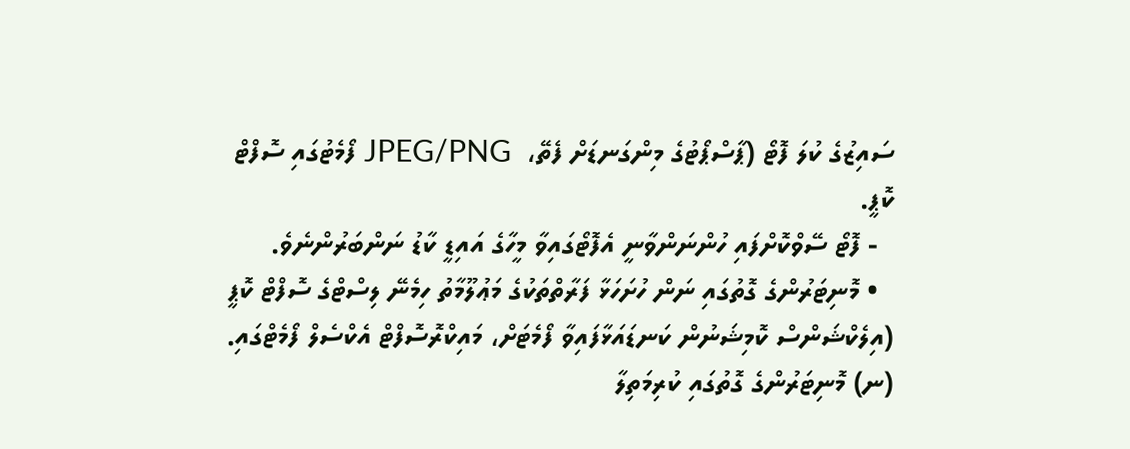ސައިޒުގެ ކުލަ ފޮޓޯ (ޕާސްޕޯޓުގެ މިންގަނޑަށް ފެތޭ،  JPEG/PNG ފޯމެޓުގައި ސޮފްޓް ކޮޕީ.
  - ފޮޓޯ ސޭވްކޮށްފައި ހުންނަންވާނީ އެފޮޓޯގައިވާ މީހާގެ އައިޑީ ކާޑު ނަންބަރުންނެވެ.
  • މޮނިޓަރުންގެ ގޮތުގައި ނަން ހުށަހަޅާ ފަރާތްތަކުގެ މަޢުލޫމާތު ހިމެނޭ ލިސްޓްގެ ސޮފްޓް ކޮޕީ (އިލެކްޝަންސް ކޮމިޝަނުން ކަނޑައަޅާފައިވާ ފޯމެޓަށް، މައިކްރޮސޮފްޓް އެކްސެލް ފޯމެޓްގައި.
(ނ) މޮނިޓަރުންގެ ގޮތުގައި ކުރިމަތިލާ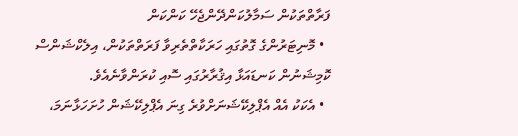ފަރާތްތަކުން ސަމާލުކަންދޭންޖެހޭ ކަންކަން
  • މޮނިޓަރުންގެ ގޮތުގައި ހަރަކާތްތެރިވާ ފަރަތްތަކުން، އިލެކްޝަންސް ކޮމިޝަނުން ކަނޑައަޅާ އިޤުރާރުގައި ސޮއި ކުރަންވާނެއެވެ.
  • އެކަކު އެއް އެޕްލިކޭޝަނަށްވުރެ ގިނަ އެޕްލިކޭޝަން ހުށަހަޅާނަމަ،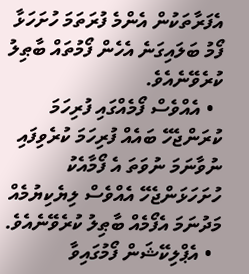އެފަރާތަކުން އެންމެ ފުރަތަމަ ހުށަހަޅާ ފޯމު ބަލައިގަނެ އެހެން ފޯމުތައް ބާޠިލު ކުރެވޭނެއެވެ.
  • އެއްވެސް ފޯމެއްގައި ފުރިހަމަ ކުރަންޖެހޭ ބައެއް ފުރިހަމަ ކުރެވިފައި ނުވާނަމަ ނުވަތަ އެ ފޯމާއެކު ހުށަހަޅަންޖެހޭ އެއްވެސް ލިޔެކިޔުމެއް މަދުނަމަ އެފޯމެއް ބާޠިލު ކުރެވޭނެއެވެ.
  • އެޕްލިކޭޝަން ފޯމުގައިވާ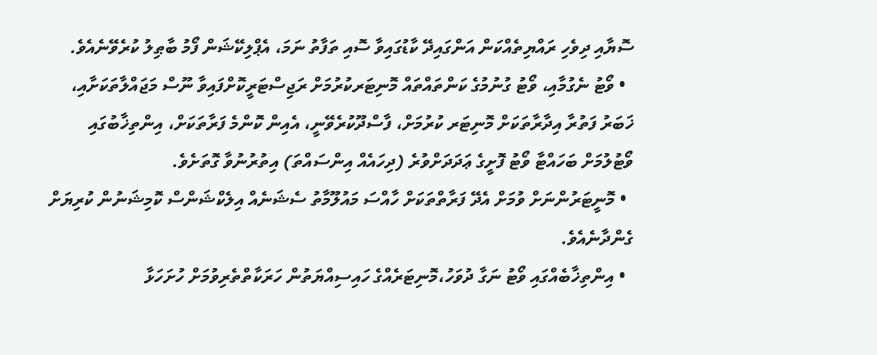ސޮޔާއި ދިވެހި ރައްޔިތެއްކަން އަންގައިދޭ ކާޑުގައިވާ ސޮއި ތަފާތު ނަމަ، އެޕްލިކޭޝަން ފޯމު ބާޠިލު ކުރެވޭނެއެވެ.
  • ވޯޓު ނެގުމާއި، ވޯޓު ގުނުމުގެ ކަންތައްތައް މޮނިޓަރކުރުމަށް ރަޖިސްޓަރީކޮށްފައިވާ ނޫސް މަޖައްލާތަކަށާއި، ޚަބަރު ފަތުރާ އިދާރާތަކަށް މޮނިޓަރ ކުރުމަށް، ފާސްދޫކުރެވޭނީ، އެއިން ކޮންމެ ފަރާތަކަށް، އިންތިޚާބުގައި ވޯޓުލުމަށް ބަހައްޓާ ވޯޓު ފޮށީގެ ޢަދަދަށްވުރެ (ދިހައެއް އިންސައްތަ) އިތުރުނުވާ ގޮތަށެވެ.
  • މޮނީޓަރުންނަށް ވުމަށް އެދޭ ފަރާތްތަކަށް ހާއްސަ މައުލޫމާތު ސެޝަނެއް އިލެކްޝަންސް ކޮމިޝަނުން ކުރިޔަށް ގެންދާނެއެވެ.
  • އިންތިޚާބެއްގައި ވޯޓު ނަގާ ދުވަހު،މޮނިޓަރެއްގެ ހައިސިއްޔަތުން ހަރަކާތްތެރިވުމަށް ހުށަހަޅާ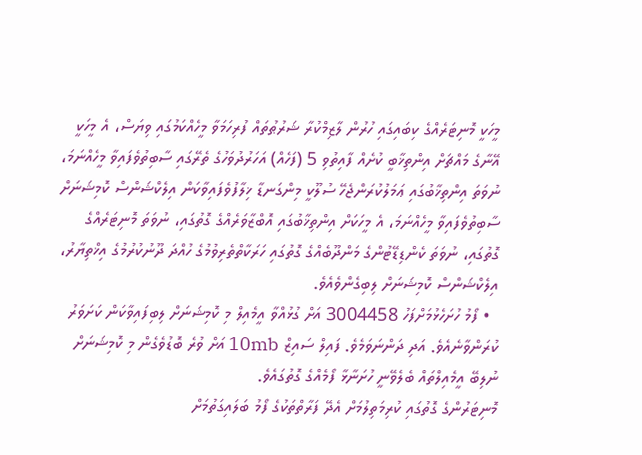މީހަކީ މޮނިޓަރެއްގެ ކިބައިގައި ހުރުން ލާޒިމްކުރާ ޝަރުޠުތައް ފުރިހަމަވާ މީހެއްކަމުގައި ވިޔަސް، އެ މީހަކީ އޭނާގެ މައްޗަށް އިންތިޚާބީ ކުށެއް ފާއިތުވި 5 (ފަހެއް) އަހަރުދުވަހުގެ ތެރޭގައި ސާބިތުވެފައިވާ މީހެއްނަމަ، ނުވަތަ އިންތިޚާބުގައި ޢަމަލުކުރަންޖެހޭ ސުލޫކީ މިންގަނޑާ ޚިލާފުވެފައިވާކަން އިލެކްޝަންސް ކޮމިޝަނަށް ސާބިތުވެފައިވާ މީހެއްނަމަ، އެ މީހަކަށް އިންތިޚާބުގައި އޮބްޒާވަރެއްގެ ގޮތުގައި، ނުވަތަ މޮނިޓަރެއްގެ ގޮތުގައި، ނުވަތަ ކެންޑިޑޭޓުންގެ މަންދޫބެއްގެ ގޮތުގައި ހަރަކާތްތެރިވުމުގެ ހުއްދަ ދޫނުކުރުމުގެ އިޚްތިޔާރު، އިލެކްޝަންސް ކޮމިޝަނަށް ލިބިގެންވެއެވެ.
  • ފޯމު ހުށަހެޅުމަށްފަހު 3004458 އަށް ގުޅުއްވާ އީމެއިލް މި ކޮމިޝަނަށް ލިބިފައިވާކަން ކަށަވަރު ކުރަންވާނެއެވެ. އަދި ދަންނަވަމެވެ. ފައިލް ސައިޒް 10mb އަށް ވުރެ ބޮޑުވެގެން މި ކޮމިޝަނަށް ނުލިބޭ އީމެއިލްތައް ބެލެވޭނީ ހުށަނާޅާ ފޯމެއްގެ ގޮތުގައެވެ.
މޮނިޓަރުންގެ ގޮތުގައި ކުރިމަތިލުމަށް އެދޭ ފަރާތްތަކުގެ ފޯމު ބަލައިގަތުމަށް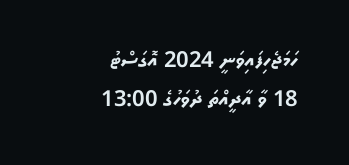ހަމަޖެހިފައިވަނީ 2024 އޮގަސްޓު 18 ވާ އާދީއްތަ ދުވަހުގެ 13:00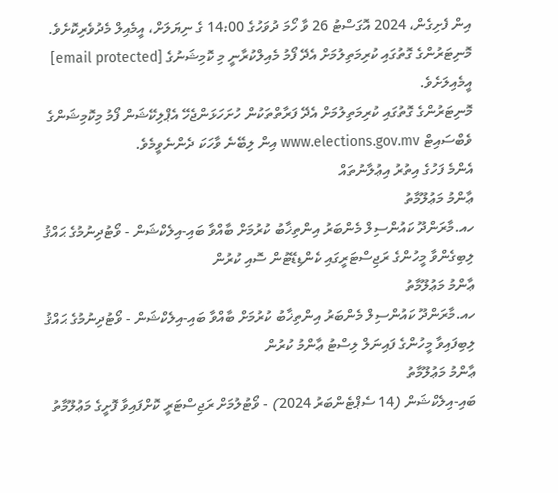އިން ފެށިގެން، 2024 އޮގަސްޓު 26 ވާ ހޯމަ ދުވަހުގެ 14:00 ގެ ނިޔަލަށް، އީމެއިލް މެދުވެރިކޮށެވެ. މޮނިޓަރުންގެ ގޮތުގައި ކުރިމަތިލުމަށް އެދޭ ފޯމު މެއިލްކުރާނީ މި ކޮމިޝަނުގެ [email protected] އީމެއިލަށެވެ.
މޮނިޓަރުންގެ ގޮތުގައި ކުރިމަތިލުމަށް އެދޭ ފަރާތްތަކުން ހުށަހަޅަންޖެހޭ އެޕްލިކޭޝަން ފޯމު މިކޮމިޝަންގެ ވެބްސައިޓް www.elections.gov.mv އިން ލިބޭނެ ވާހަކަ ދެންނެވީމެވެ.
އެންމެ ފަހުގެ އިތުރު އިޢުލާނުތައް
ޢާންމު މަޢުލޫމާތު
ހއ.މާރަންދޫ ކައުންސިލް މެންބަރު އިންތިޚާބު ކުރުމަށް ބާއްވާ ބައި-އިލެކްޝަން - ވޯޓުދިނުމުގެ ޙައްޤު ލިބިގެންވާ މީހުންގެ ރަޖިސްޓަރީގައި ކެންޑިޑޭޓުން ސޮއި ކުރުން
ޢާންމު މަޢުލޫމާތު
ހއ.މާރަންދޫ ކައުންސިލް މެންބަރު އިންތިޚާބު ކުރުމަށް ބާއްވާ ބައި-އިލެކްޝަން - ވޯޓުދިނުމުގެ ޙައްޤު ލިބިފައިވާ މީހުންގެ ފައިނަލް ލިސްޓު ޢާންމު ކުރުން
ޢާންމު މަޢުލޫމާތު
ބައި-އިލެކްޝަން (14 ސެޕްޓެންބަރު 2024) - ވޯޓުލުމަށް ރަޖިސްޓަރީ ކޮށްފައިވާ ފޮށީގެ މަޢުލޫމާތު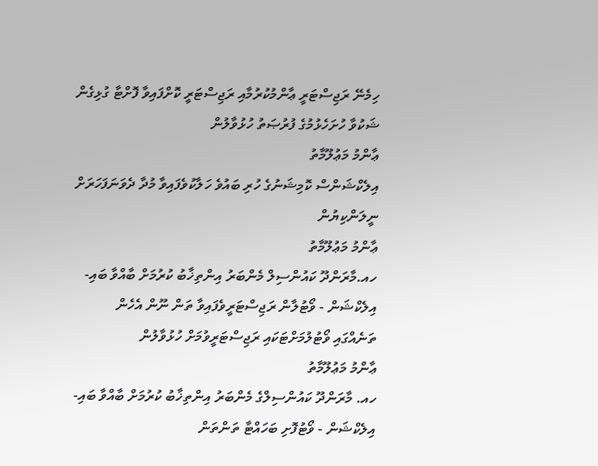ހިމެނޭ ރަޖިސްޓަރީ ޢާންމުކުރުމާއި ރަޖިސްޓަރީ ކޮށްފައިވާ ފޮށްޓާ ގުޅިގެން ޝަކުވާ ހުށަހެޅުމުގެ ފުރުޞަތު ހުޅުވާލުން
ޢާންމު މަޢުލޫމާތު
އިލެކްޝަންސް ކޮމިޝަނުގެ ހުރި ބައުވެ ހަލާކުވެފައިވާ މުދާ ދެވަނަފަހަރަށް ނީލަންކިޔުން
ޢާންމު މަޢުލޫމާތު
ހއ.މާރަންދޫ ކައުންސިލް މެންބަރު އިންތިޚާބު ކުރުމަށް ބާއްވާ ބައި-އިލެކްޝަން - ވޯޓުލާން ރަޖިސްޓަރީވެފައިވާ ތަން ނޫން އެހެން ތަނެއްގައި ވޯޓުލުމަށްޓަކައި ރަޖިސްޓަރީވުމަށް ހުޅުވާލުން
ޢާންމު މަޢުލޫމާތު
ހއ. މާރަންދޫ ކައުންސިލްގެ މެންބަރު އިންތިޚާބު ކުރުމަށް ބާއްވާ ބައި- އިލެކްޝަން - ވޯޓުފޮށި ބަހައްޓާ ތަންތަން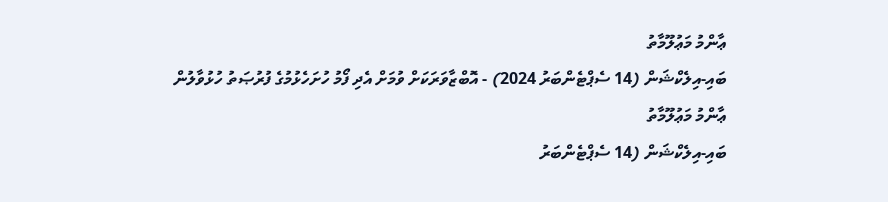ޢާންމު މަޢުލޫމާތު
ބައި-އިލެކްޝަން (14 ސެޕްޓެންބަރު 2024) - އޮބްޒާވަރަކަށް ވުމަށް އެދި ފޯމު ހުށަހެޅުމުގެ ފުރުޞަތު ހުޅުވާލުން
ޢާންމު މަޢުލޫމާތު
ބައި-އިލެކްޝަން (14 ސެޕްޓެންބަރު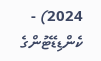2024) - ކެންޑިޑޭޓުންގެ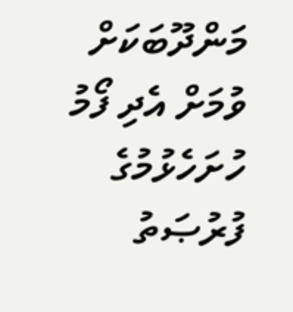މަންދޫބަކަށް ވުމަށް އެދި ފޯމު ހުށަހެޅުމުގެ ފުރުޞަތު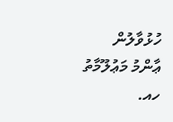ހުޅުވާލުން
ޢާންމު މަޢުލޫމާތު
ހއ.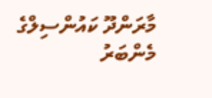މާރަންދޫ ކައުންސިލްގެ މެންބަރު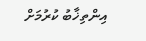އިންތިޚާބު ކުރުމަށް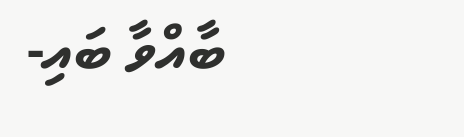ބާއްވާ ބައި-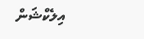އިލެކްޝަން